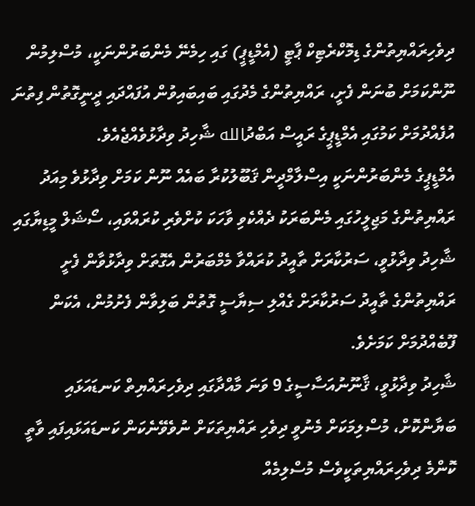ދިވެހިރައްޔިތުންގެ ޑިމޮކްރެޓިކް ޕާޓީ (އެމްޑީޕީ) ގައި ހިމެނޭ މެންބަރުންނަކީ، މުސްލިމުން ނޫންކަމަށް ބުނަން ފެށީ، ރައްޔިތުންގެ މެދުގައި ބައިބައިވުން އުފައްދައި ދީނީގޮތުން ފިތުނަ އުފެއްދުމަށް ކަމުގައި އެމްޑީޕީގެ ރައީސް އަބްދުالله ޝާހިދު ވިދާޅުވެއްޖެއެވެ.
އެމްޑީޕީގެ މެންބަރުންނަކީ އިސްލާމްދީން ޤަބޫލުކުރާ ބައެއް ނޫން ކަމަށް ވިދާޅުވެ މިއަދު ރައްޔިތުންގެ މަޖިލީހުގައި މެންބަރަކު ދެއްކެވި ވާހަކަ ކުށްވެރި ކުރައްވައި، ސޯޝަލް މީޑިޔާގައި ޝާހިދު ވިދާޅުވީ، ސަރުކާރަށް ތާއީދު ކުރައްވާ މެމްބަރުން އެގޮތަށް ވިދާޅުވާން ފެށީ ރައްޔިތުންގެ ތާއީދު ސަރުކާރަށް ގެއްލި ސިޔާސީ ގޮތުން ބަލިވާން ފެށުމުން، އެކަން ފޫބެއްދުމަށް ކަމަށެވެ.
ޝާހިދު ވިދާޅުވީ، ޤާނޫނުއަސާސީގެ 9 ވަނަ މާއްދާގައި ދިވެހިރައްޔިތް ކަނޑައަޅައި ބަޔާންކޮށް، މުސްލިމަކަށް މެނުވީ ދިވެހި ރައްޔިތަކަށް ނުވެވޭނެކަން ކަނޑައަޅައިފައި ވާތީ ކޮންމެ ދިވެހިރައްޔިތަކީވެސް މުސްލިމެއް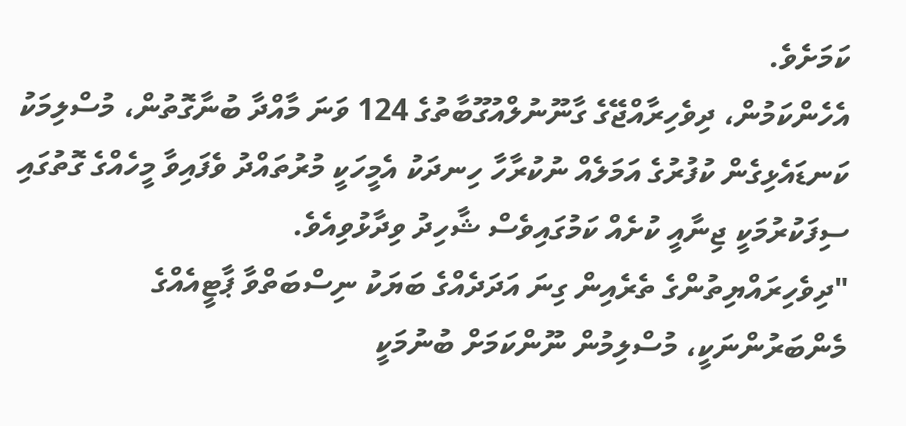ކަމަށެވެ.
އެހެންކަމުން، ދިވެހިރާއްޖޭގެ ގާނޫނުލްއުގޫބާތުގެ 124 ވަނަ މާއްދާ ބުނާގޮތުން، މުސްލިމަކު ކަނޑައެޅިގެން ކުފުރުގެ އަމަލެއް ނުކުރާހާ ހިނދަކު އެމީހަކީ މުރުތައްދު ވެފައިވާ މީހެއްގެ ގޮތުގައި ސިފަކުރުމަކީ ޖިނާއީ ކުށެއް ކަމުގައިވެސް ޝާހިދު ވިދާޅުވިއެވެ.
"ދިވެހިރައްޔިތުންގެ ތެރެއިން ގިނަ އަދަދެއްގެ ބަޔަކު ނިސްބަތްވާ ޕާޓީއެއްގެ މެންބަރުންނަކީ، މުސްލިމުން ނޫންކަމަށް ބުނުމަކީ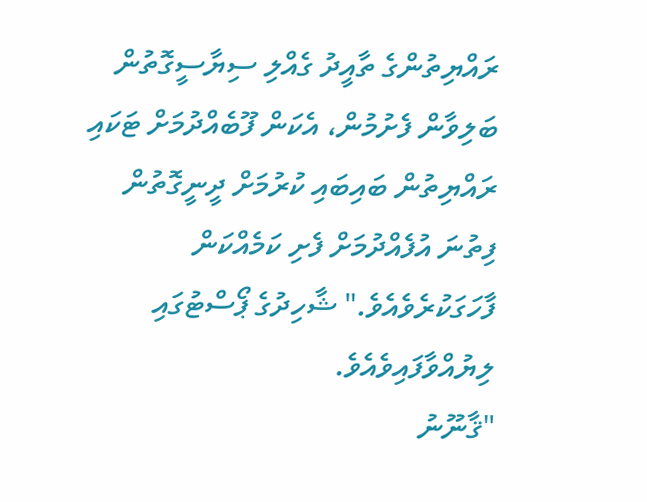ރައްޔިތުންގެ ތާއީދު ގެއްލި ސިޔާސީގޮތުން ބަލިވާން ފެށުމުން، އެކަން ފޫބެއްދުމަށް ޓަކައި ރައްޔިތުން ބައިބައި ކުރުމަށް ދީނީގޮތުން ފިތުނަ އުފެއްދުމަށް ފެށި ކަމެއްކަން ފާހަގަކުރެވެއެވެ." ޝާހިދުގެ ޕޯސްޓުގައި ލިޔުއްވާފައިވެއެވެ.
"ޤާނޫނު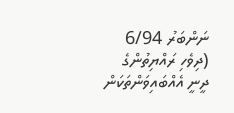ނަންބަރު 6/94 (ދިވެހި ރައްޔިތުންގެ ދީނީ އެއްބައިވަންތަކަން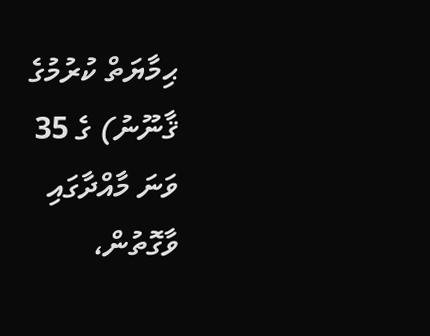ޙިމާޔަތް ކުރުމުގެ ޤާނޫނު) ގެ 35 ވަނަ މާއްދާގައި ވާގޮތުން،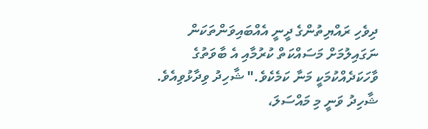ދިވެހި ރައްޔިތުންގެ ދީނީ އެއްބައިވަންތަކަން ނަގައިލުމަށް މަސައްކަތް ކުރުމާއި އެ ބާވަތުގެ ވާހަކަދެއްކުމަކީ މަނާ ކަމެކެވެ." ޝާހިދު ވިދާޅުވިއެވެ.
ޝާހިދު ވަނީ މި މައްސަލަ،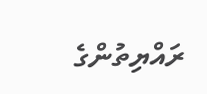ރައްޔިތުންގެ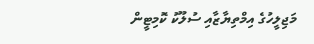މަޖިލީހުގެ އިމްތިޔާޒާއި ސުލޫކު ކޮމިޓީން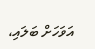އަވަހަށް ބަލައި،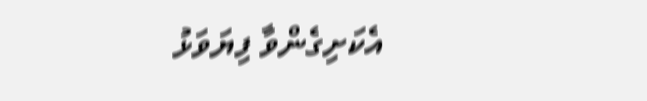އެކަށިގެންވާ ފިޔަވަޅު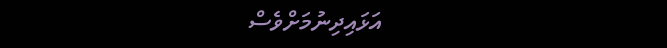އަޅައިދިނުމަށްވެސް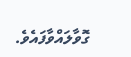ގޮވާލައްވާފައެވެ.